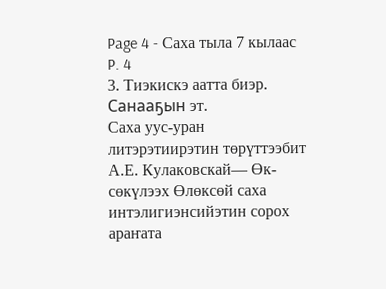Page 4 - Саха тыла 7 кылаас
P. 4
3. Тиэкискэ аатта биэр. Санааҕын эт.
Саха уус-уран литэрэтиирэтин төрүттээбит А.Е. Кулаковскай— Өк-
сөкүлээх Өлөксөй саха интэлигиэнсийэтин сорох араҥата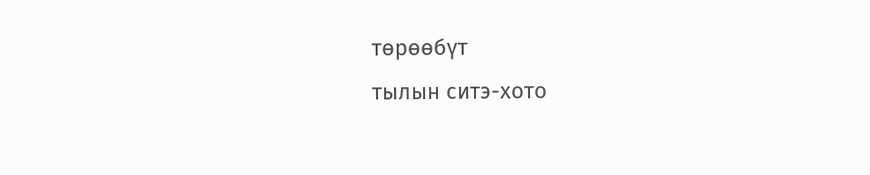төрөөбүт
тылын ситэ-хото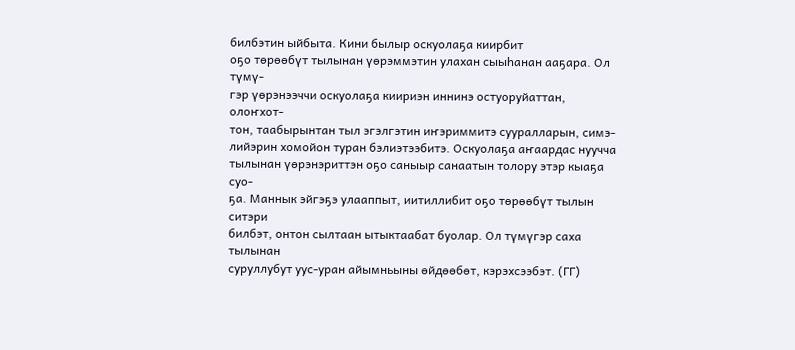билбэтин ыйбыта. Кини былыр оскуолаҕа киирбит
оҕо төрөөбүт тылынан үөрэммэтин улахан сыыһанан ааҕара. Ол түмү-
гэр үөрэнээччи оскуолаҕа киириэн иннинэ остуоруйаттан, олоҥхот-
тон, таабырынтан тыл эгэлгэтин иҥэриммитэ сууралларын, симэ-
лийэрин хомойон туран бэлиэтээбитэ. Оскуолаҕа аҥаардас нуучча
тылынан үөрэнэриттэн оҕо саныыр санаатын толору этэр кыаҕа суо-
ҕа. Маннык эйгэҕэ улааппыт, иитиллибит оҕо төрөөбүт тылын ситэри
билбэт, онтон сылтаан ытыктаабат буолар. Ол түмүгэр саха тылынан
суруллубут уус-уран айымньыны өйдөөбөт, кэрэхсээбэт. (ГГ)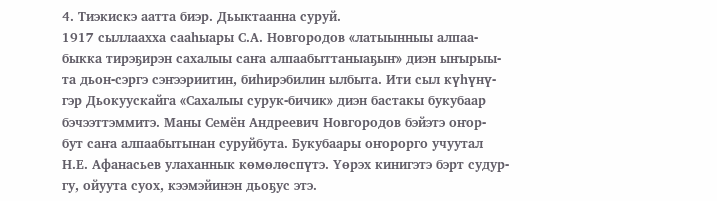4. Тиэкискэ аатта биэр. Дьыктаанна суруй.
1917 сыллаахха сааһыары С.А. Новгородов «латыынныы алпаа-
быкка тирэҕирэн сахалыы саҥа алпаабыттаныаҕыҥ» диэн ыҥырыы-
та дьон-сэргэ сэҥээриитин, биһирэбилин ылбыта. Ити сыл күһүнү-
гэр Дьокуускайга «Сахалыы сурук-бичик» диэн бастакы букубаар
бэчээттэммитэ. Маны Семён Андреевич Новгородов бэйэтэ оҥор-
бут саҥа алпаабытынан суруйбута. Букубаары оҥорорго учуутал
Н.Е. Афанасьев улаханнык көмөлөспүтэ. Үөрэх кинигэтэ бэрт судур-
гу, ойуута суох, кээмэйинэн дьоҕус этэ.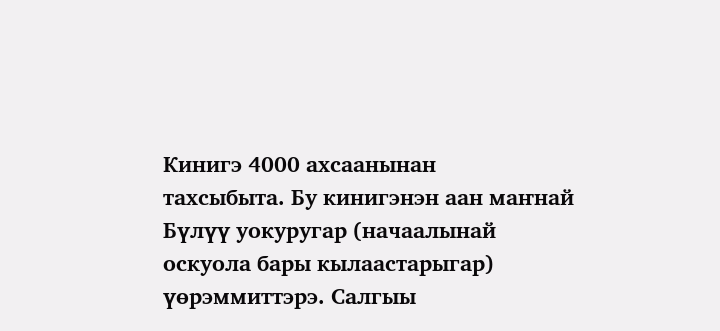Кинигэ 4000 ахсаанынан
тахсыбыта. Бу кинигэнэн аан маҥнай Бүлүү уокуругар (начаалынай
оскуола бары кылаастарыгар) үөрэммиттэрэ. Салгыы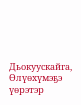Дьокуускайга,
Өлүөхүмэҕэ үөрэтэр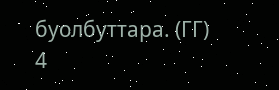буолбуттара. (ГГ)
4